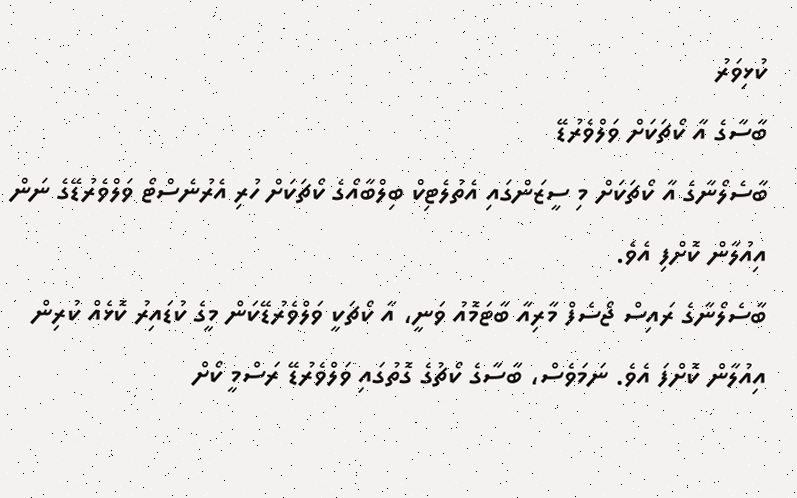ކުޅިވަރު
ބާސާގެ އާ ކޯޗަކަށް ވަލްވެރުޑޭ
ބާސެލޯނާގެ އާ ކޯޗަކަށް މި ސީޒަންގައި އެތުލެޓިކް ބިލްބާއޯގެ ކޯޗަކަށް ހުރި އެރުނެސްޓޯ ވަލްވެރުޑޭގެ ނަން އިއުލާން ކޮށްފި އެވެ.
ބާސެލޯނާގެ ރައިސް ޖޯސެފް މާރިއާ ބާޓަމޮއު ވަނީ، އާ ކޯޗަކީ ވަލްވެރުޑޭކަން މީގެ ކުޑައިރު ކޮޅެއް ކުރިން އިއުލާން ކޮށްފަ އެވެ. ނަމަވެސް، ބާސާގެ ކޯޗުގެ ގޮތުގައި ވަލްވެރުޑޭ ރަސްމީ ކޯށް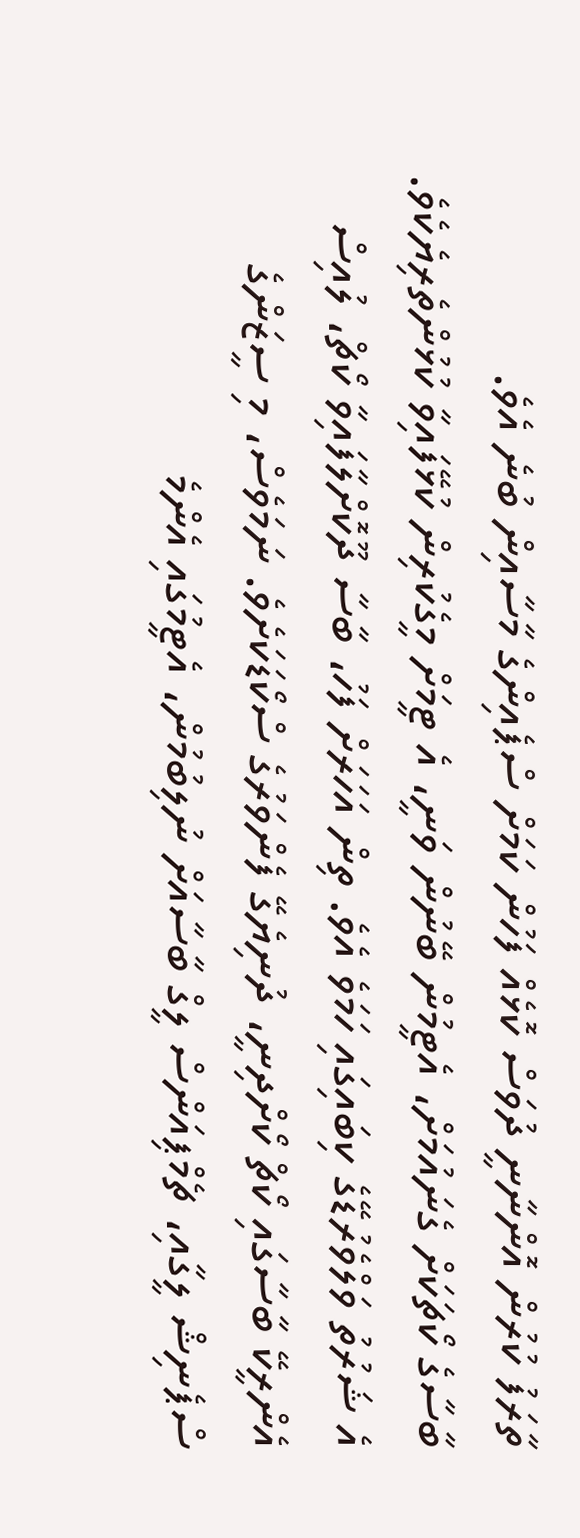ތާރަފު ކުރުން އޮންނާނީ ދުވަސް ކޮޅެއް ފަހުން ކަމަށް ސްޕެއިންގެ މާސާއިން ބުނެ އެވެ.
ބާސާގެ ކޯޗަކަށް ގެނައުމަށް، އެޓީމުން ބޭނުން ވަނީ، އެ ޓީމަށް މީގެކުރިން ކުޅޭފައިވާ ކުޅުންތެރިޔެކެވެ. އެ ޝަރުތު ވަލްވެރުޑޭގެ ކިބައިގައި ހަމަވެ އެވެ. ތިން އަހަރަށް ފަހު، ބާސާ ދޫކޮށްލާފައިވާ ކޯޗް، ލުއިސް އެންރީކޭ ބާސާގައި ކޯޗް ކޯށްދިނީ، ދުނިޔެގޭ ފެންވަރުގެ ސްކޯޑަކަށެވެ. ނަމަވެސް، މި ސީޒަންގެ ސްޕެނިޝް ލީގާއި، ޗެމްޕިއަންސް ލީގް ބާސާއަށް ނުލިބުމުން، އެޓީމުގައި އެންމެ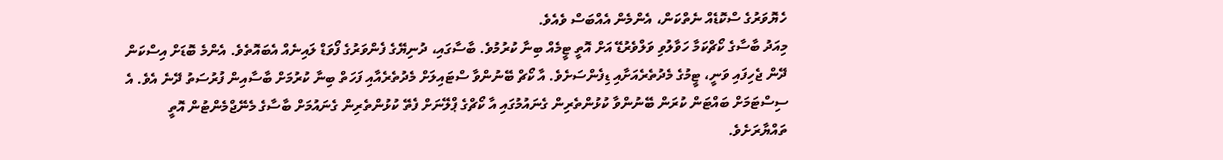ހެޔޮވަރުގެ ސްކޮޑެއް ނެތްކަން، އެންމެން އެއްބަސް ވެއެވެ.
މިއަދު ބާސާގެ ކޯޗްކަމާ ހަވާލުވި ވަލްވެރުޑޭ އަށް އޮތީ ޓީމެއް ބިނާ ކުރުމުވެ. ބާސާގައި، ދުނިޔޭގެ ފެންވަރުގެ ފޯވަޑް ލައިނެއް އެބައޮތެވެ. އެންމެ ބޮޑަށް އިސްކަން ދޭން ޖެހިފައި ވަނީ، ޓީމުގެ މެދުތެރެއަށާއި ޑިފެންސަށެވެ. އާ ކޯޗް ބޭނުންވާ ސްޓައިލަށް މެދުތެރެއާއި ފަހަތް ބިނާ ކުރުމަށް ބާސާއިން ފުރުސަތު ދޭނެ އެވެ. އެ ސިސްޓަމަށް ބައްޓަން ކުރަން ބޭނުންވާ ކުޅުންތެރިން ގެނައުމުގައި އާ ކޯޗްގެ ޕްލޭނަށް ފެތޭ ކުޅުންތެރިން ގެނައުމަށް ބާސާގެ މެނޭޖްމެންޓުން އޮތީ ތައްޔާރަށެވެ.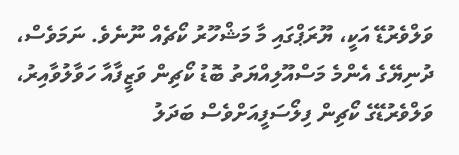ވަލްވެރުޑޭ އަކީ، ޔޫރަޕްގައި މާ މަޝްހޫރު ކޯޗެއް ނޫނެވެ. ނަމަވެސް، ދުނިޔޭގެ އެންމެ މަސްއޫލިއްޔަތު ބޮޑު ކޯޗިން ވަޒީފާއާ ހަވާލުވާއިރު، ވަލްވެރުޑޭގެ ކޯޗިން ފިލޯސަފީއަށްވެސް ބަދަލު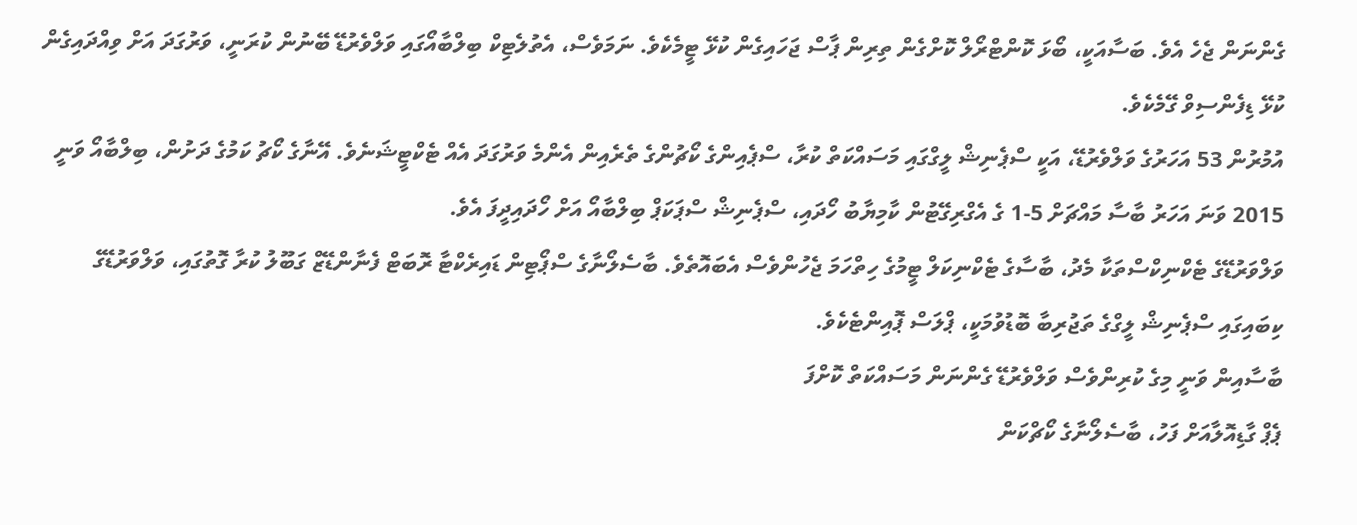ގެންނަން ޖެހެ އެވެ. ބަސާއަކީ، ބޯޅަ ކޮންޓްރޯލް ކޮށްގެން ތިރިން ޕާސް ޖަހައިގެން ކުޅޭ ޓީމެކެވެ. ނަމަވެސް، އެތުލެޓިކް ބިލްބާއޯގައި ވަލްވެރުޑޭ ބޭނުން ކުރަނީ، ވަރުގަދަ އަށް ވިއްދައިގެން ކުޅޭ ޑިފެންސިވް ގޭމެކެވެ.
އުމުރުން 53 އަހަރުގެ ވަލްވެރުޑޭ، އަކީ ސްޕެނިޝް ލީގްގައި މަސައްކަތް ކުރާ، ސްޕެއިންގެ ކޯޗުންގެ ތެރެއިން އެންމެ ވަރުގަދަ އެއް ޓެކްޓީޝަނެވެ. އޭނާގެ ކޯޗު ކަމުގެ ދަށުން، ބިލްބާއޯ ވަނީ 2015 ވަނަ އަހަރު ބާސާ މައްޗަށް 5-1 ގެ އެގްރިގޭޓުން ކާމިޔާބު ހޯދައި، ސްޕެނިޝް ސްޕަކަޕް ބިލްބާއޯ އަށް ހޯދައިދީފަ އެވެ.
ވަލްވަރުޑޭގެ ޓެކްނިކްސްތަކާ މެދު، ބާސާގެ ޓެކްނިކަލް ޓީމުގެ ހިތްހަމަ ޖެހުންވެސް އެބައޮތެވެ. ބާސެލޯނާގެ ސްޕޯޓިން ޑައިރެކްޓާ ރޮބަޓް ފެނާންޑޭޒް ގަބޫލު ކުރާ ގޮތުގައި، ވަލްވަރުޑޭގެ ކިބައިގައި ސްޕެނިޝް ލީގްގެ ތަޖުރިބާ ބޮޑުވުމަކީ، ޕްލަސް ޕޮއިންޓެކެވެ.
ބާސާއިން ވަނީ މިގެ ކުރިންވެސް ވަލްވެރުޑޭ ގެންނަން މަސައްކަތް ކޮށްފަ
ޕެޕް ގާޑިއޮލާއަށް ފަހު، ބާސެލޯނާގެ ކޯޗްކަން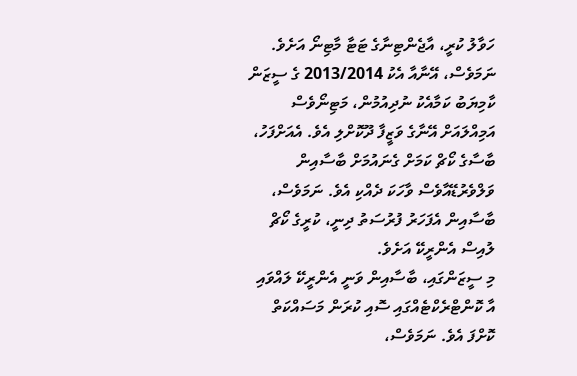ހަވާލު ކުރީ، އާޖެންޓިނާގެ ޓަޓާ މާޓިނޯ އަށެވެ. ނަމަވެސް، އޭނާއާ އެކު 2013/2014 ގެ ސީޒަން ކާމިޔަބު ކަމާއެކު ނުދިއުމުން، މަޓިނޯވެސް އަމިއްލައަށް އޭނާގެ ވަޒީފާ ދޫކޮށްލި އެވެ. އެއަށްފަހު، ބާސާގެ ކޯޗް ކަމަށް ގެނައުމަށް ބާސާއިން ވަލްވެރުޑޭއާވެސް ވާހަކަ ދެއްކި އެވެ. ނަމަވެސް، ބާސާއިން އެފަހަރު ފުރުސަތު ދިނީ، ކުރީގެ ކޯޗް ލުއިސް އެންރީކޭ އަށެވެ.
މި ސީޒަންގައި، ބާސާއިން ވަނީ އެންރީކޭ ލައްވައި އާ ކޮންޓްރެކްޓެއްގައި ސޮއި ކުރަން މަސައްކަތް ކޮށްފަ އެވެ. ނަމަވެސް،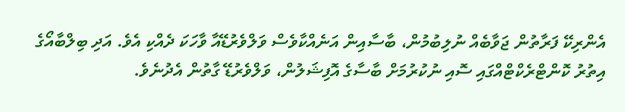އެންރިކޭ ފަރާތުން ޖަވާބެއް ނުލިބުމުން، ބާސާއިން އަނެއްކާވެސް ވަލްވެރުޑޭއާ ވާހަކަ ދެއްކި އެވެ. އަދި ބިލްބާއޯގެ އިތުރު ކޮންޓްރެކްޓްއްގައި ސޮއި ނުކުރުމަށް ބާސާގެ އޮފިޝަލުން، ވަލްވެރުޑޭ ގާތުން އެދުނެވެ.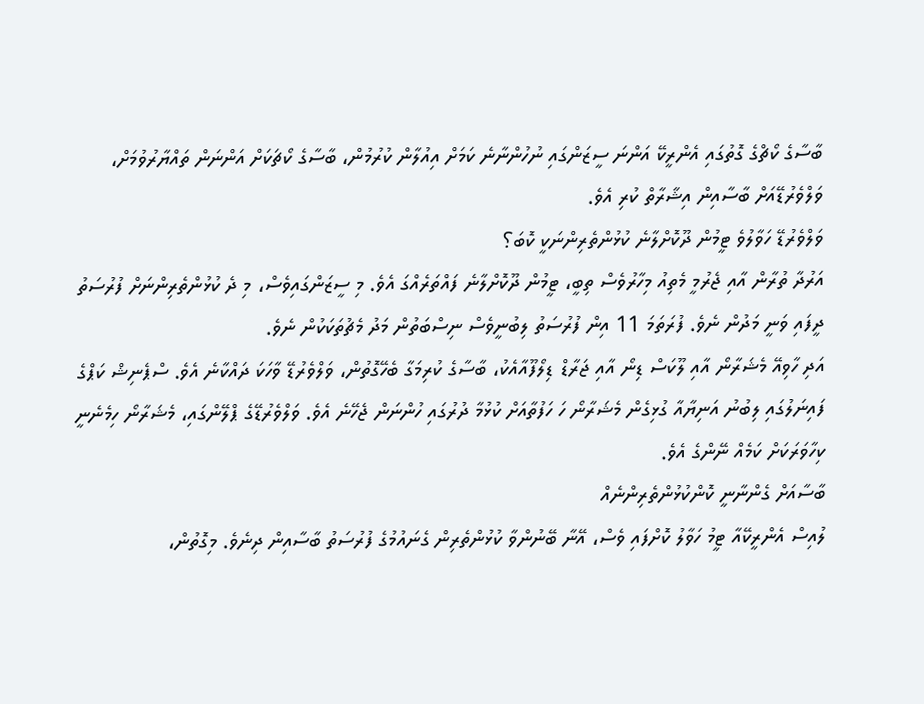ބާސާގެ ކޯޗްގެ ގޮތުގައި އެންރީކޭ އަންނަ ސީޒަންގައި ނުހުންނާނެ ކަމަށް އިއުލާން ކުރުމުން، ބާސާގެ ކޯޗަކަށް އަންނަން ތައްޔާރުވުމަށް، ވަލްވެރުޑޭއަށް ބާސާއިން އިޝާރާތް ކުރި އެވެ.
ވަލްވެރުޑޭ ހަވާލުވެ ޓީމުން ދޫކޮށްލާނެ ކުޅުންތެރިންނަކީ ކޮބަ؟
އަރުދާ ތުރާން އާއި ޖެރުމީ މެތިއު މިހާރުވެސް ތިބީ، ޓީމުން ދޫކޮށްލާނެ ފައްތަރެއްގަ އެވެ. މި ސީޒަންގައިވެސް، މި ދެ ކުޅުންތެރިންނަށް ފުރުސަތު ދީފައި ވަނީ މަދުން ނެވެ. ފުރަތަމަ 11 އިން ފުރުސަތު ލިބުނީވެސް ނިސްބަތުން މަދު މެޗުތަކަކުން ނެވެ.
އަދި ހާވިއޭ މެޝަރާނޯ އާއި ލޫކަސް ޑިނޯ އާއި ޖަރާޑް ޑިލޯފޫއާއެކު، ބާސާގެ ކުރިމަގާ ބެހޭގޮތުން، ވަލްވެރުޑޭ ވާހަކަ ދައްކާނެ އެވެ. ސްޕެނިޝް ކަޕްގެ ފައިނަލުގައި ލިބުނު އަނިޔާއާ ގުޅިގެން މެޝަރާނޯ ހަ ހަފުތާއަށް ކުޅުމާ ދުރުގައި ހުންނަން ޖެހޭނެ އެވެ. ވަލްވެރުޑޭގެ ޕްލޭންގައި، މެޝަރާނޯ ހިމެނެނީ ކިހާވަރަކަށް ކަމެއް ނޭންގެ އެވެ.
ބާސާއަށް ގެންނާނީ ކޮންކުޅުންތެރިންނެއް
ލުއިސް އެންރީކޭއާ ޓީމު ހަވާލު ކޮށްފައި ވެސް، އޭނާ ބޭނުންވާ ކުޅުންތެރިން ގެނައުމުގެ ފުރުސަތު ބާސާއިން ދިނެވެ. މިގޮތުން،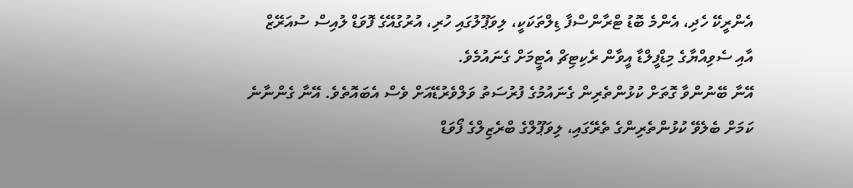އެންރީކޭ ހެދި، އެންމެ ބޮޑު ޓްރާންސްފާ ޑިލްތަކަކީ، ލިވަޕޫލުގައި ހުރި، އުރުގުއޭގެ ފޮވަޑް ލުއިސް ސުއަރޭޒް އާއި ސެވިއްޔާގެ މިޑްފީލްޑާ އީވާން ރެކިޓިޗް އެޓީމަށް ގެނައުމެވެ.
އޭނާ ބޭނުންވާ ގޮތަށް ކުޅުންތެރިން ގެނައުމުގެ ފުރުސަތު ވަލްވެރުޑޭއަށް ވެސް އެބައޮތެވެ. އޭނާ ގެންނާނެ ކަމަށް ބެލެވޭ ކުޅުންތެރިންގެ ތެރޭގައި، ލިވަޕޫލްގެ ބްރެޒިލްގެ ފޯވަޑް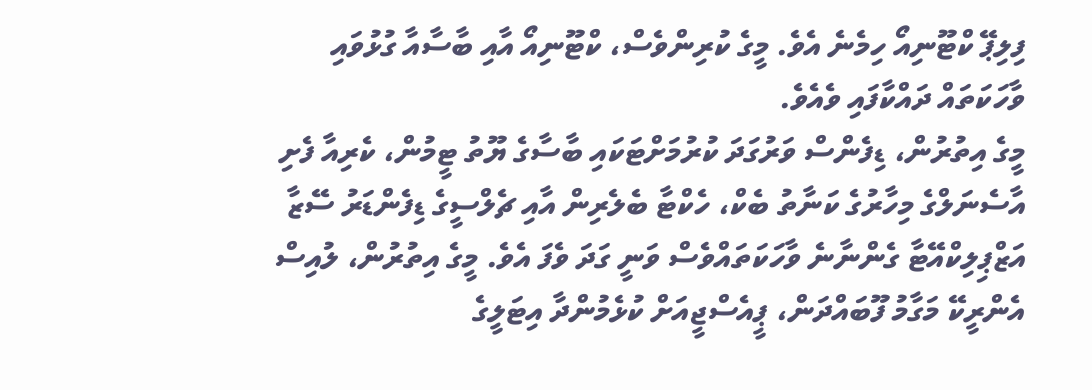ފިލިޕޭ ކްޓޫނިއޯ ހިމެނެ އެވެ. މީގެ ކުރިންވެސް، ކްޓޫނިއޯ އާއި ބާސާއާ ގުޅުވައި ވާހަކަތައް ދައްކާފައި ވެއެވެ.
މީގެ އިތުރުން، ޑިފެންސް ވަރުގަދަ ކުރުމަށްޓަކައި ބާސާގެ ޔޫތު ޓީމުން، ކެރިއާ ފެށި އާސެނަލްގެ މިހާރުގެ ކަނާތު ބެކް، ހެކްޓާ ބެލެރިން އާއި ޗެލްސީގެ ޑިފެންޑަރު ސޭޒާ އަޒްޕިލިކްއޭޓާ ގެންނާނެ ވާހަކަތައްވެސް ވަނީ ގަދަ ވެފަ އެވެ. މީގެ އިތުރުން، ލުއިސް އެންރީކޭ މަގާމު ފޫބައްދަން، ޕީއެސްޖީއަށް ކުޅެމުންދާ އިޓަލީގެ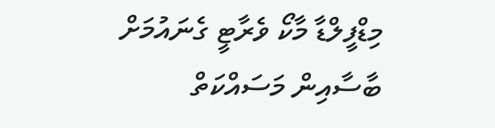މިޑްފީލްޑާ މާކޯ ވެރާޓީ ގެނައުމަށް ބާސާއިން މަސައްކަތް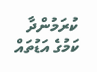ކުރަމުންދާ ކަމުގެ އަޑުތައް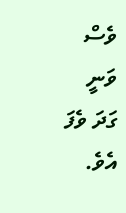ވެސް ވަނީ ގަދަ ވެފަ އެވެ.